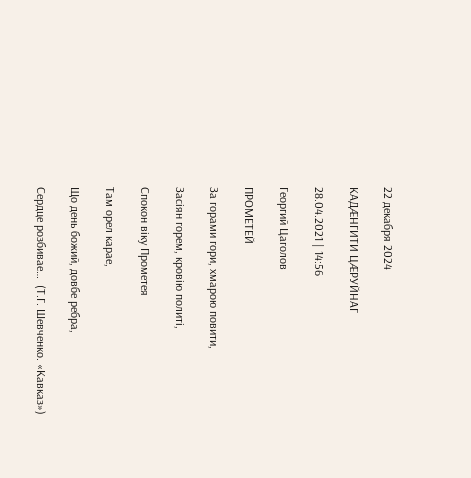22 декабря 2024

КАДÆНГИТИ ЦÆРУЙНАГ

28.04.2021 | 14:56

Георгий Цаголов

ПРОМЕТЕЙ

За горами гори, хмарою повити,

Засiян горем, кровiю политi,

Спокон вiку Прометея

Там орел карае,

Що день божий, довбе ребра,

Сердце розбивае…  (Т.Г. Шевченко. «Кавказ»)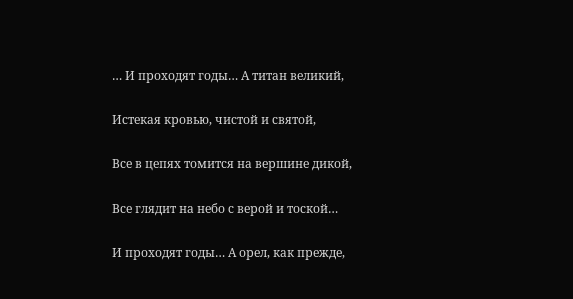… И проходят годы… А титан великий,

Истекая кровью, чистой и святой,

Все в цепях томится на вершине дикой,

Все глядит на небо с верой и тоской…

И проходят годы… А орел, как прежде,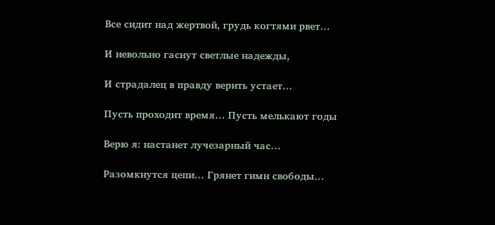Все сидит над жертвой, грудь когтями рвет…

И невольно гаснут светлые надежды,

И страдалец в правду верить устает…

Пусть проходит время… Пусть мелькают годы

Верю я: настанет лучезарный час…

Разомкнутся цепи… Грянет гимн свободы…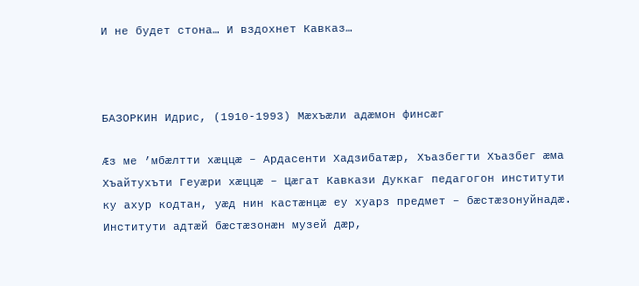И не будет стона… И вздохнет Кавказ…



БАЗОРКИН Идрис, (1910-1993) Мæхъæли адæмон финсæг

Æз ме ’мбæлтти хæццæ – Ардасенти Хадзибатæр, Хъазбегти Хъазбег æма Хъайтухъти Геуæри хæццæ – Цæгат Кавкази Дуккаг педагогон институти ку ахур кодтан, уæд нин кастæнцæ еу хуарз предмет – бæстæзонуйнадæ. Институти адтæй бæстæзонæн музей дæр,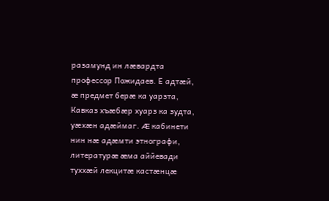разамунд ин лæвардта профессор Пожидаев. Е адтæй, æ предмет берæ ка уарзта, Кавказ хъæбæр хуарз ка зудта, уæхæн адæймаг. Æ кабинети нин нæ адæмти этнографи, литературæ æма аййевади туххæй лекцитæ кастæнцæ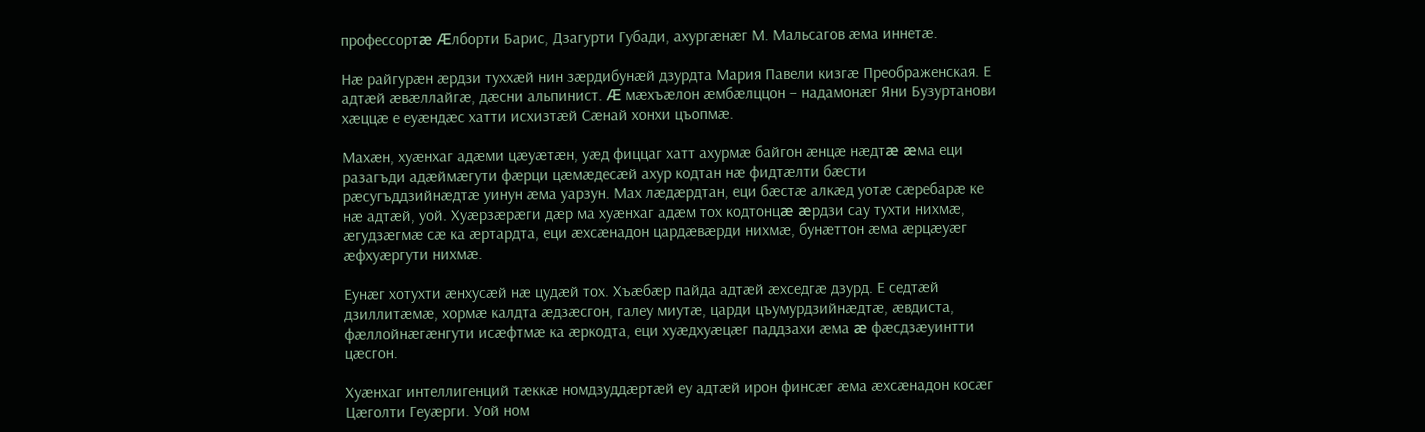профессортæ Æлборти Барис, Дзагурти Губади, ахургæнæг М. Мальсагов æма иннетæ.

Нæ райгурæн æрдзи туххæй нин зæрдибунæй дзурдта Мария Павели кизгæ Преображенская. Е адтæй æвæллайгæ, дæсни альпинист. Æ мæхъæлон æмбæлццон – надамонæг Яни Бузуртанови хæццæ е еуæндæс хатти исхизтæй Сæнай хонхи цъопмæ.

Махæн, хуæнхаг адæми цæуæтæн, уæд фиццаг хатт ахурмæ байгон æнцæ нæдтæ æма еци разагъди адæймæгути фæрци цæмæдесæй ахур кодтан нæ фидтæлти бæсти рæсугъддзийнæдтæ уинун æма уарзун. Мах лæдæрдтан, еци бæстæ алкæд уотæ сæребарæ ке нæ адтæй, уой. Хуæрзæрæги дæр ма хуæнхаг адæм тох кодтонцæ æрдзи сау тухти нихмæ, æгудзæгмæ сæ ка æртардта, еци æхсæнадон цардæвæрди нихмæ, бунæттон æма æрцæуæг æфхуæргути нихмæ.

Еунæг хотухти æнхусæй нæ цудæй тох. Хъæбæр пайда адтæй æхседгæ дзурд. Е седтæй дзиллитæмæ, хормæ калдта æдзæсгон, галеу миутæ, царди цъумурдзийнæдтæ, æвдиста, фæллойнæгæнгути исæфтмæ ка æркодта, еци хуæдхуæцæг паддзахи æма æ фæсдзæуинтти цæсгон.

Хуæнхаг интеллигенций тæккæ номдзуддæртæй еу адтæй ирон финсæг æма æхсæнадон косæг Цæголти Геуæрги. Уой ном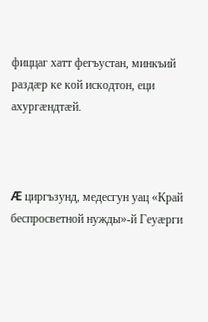фиццаг хатт фегъустан, минкъий раздæр ке кой искодтон, еци ахургæндтæй.



Æ циргъзунд, медесгун уац «Край беспросветной нужды»-й Геуæрги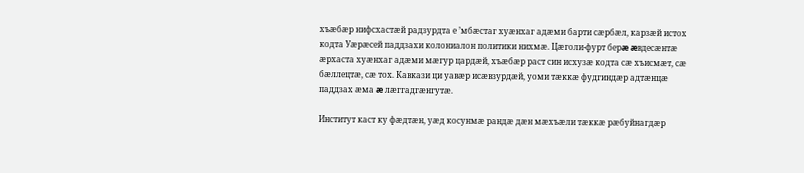хъæбæр нифсхастæй радзурдта е ’мбæстаг хуæнхаг адæми барти сæрбæл, карзæй истох кодта Уæрæсей паддзахи колониалон политики нихмæ. Цæголи-фурт берæ æвдесæнтæ æрхаста хуæнхаг адæми мæгур цардæй, хъæбæр раст син исхузæ кодта сæ хъисмæт, сæ бæллецтæ, сæ тох. Кавкази ци уавæр исæвзурдæй, уоми тæккæ фудгиндæр адтæнцæ паддзах æма æ лæггадгæнгутæ.

Институт каст ку фæдтæн, уæд косунмæ рандæ дæн мæхъæли тæккæ рæбуйнагдæр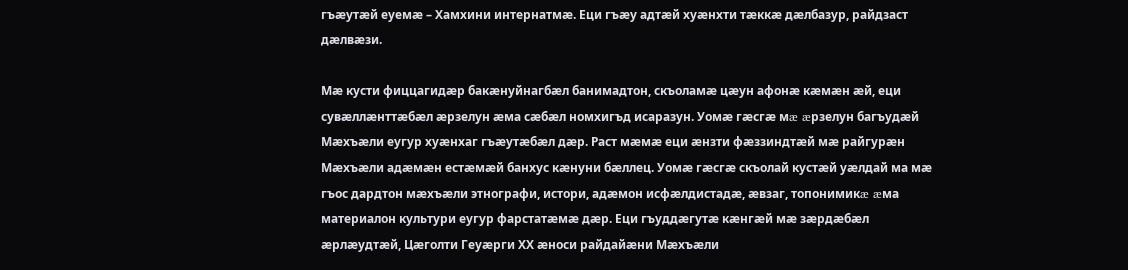гъæутæй еуемæ – Хамхини интернатмæ. Еци гъæу адтæй хуæнхти тæккæ дæлбазур, райдзаст дæлвæзи.

Мæ кусти фиццагидæр бакæнуйнагбæл банимадтон, скъоламæ цæун афонæ кæмæн æй, еци сувæллæнттæбæл æрзелун æма сæбæл номхигъд исаразун. Уомæ гæсгæ мæ æрзелун багъудæй Мæхъæли еугур хуæнхаг гъæутæбæл дæр. Раст мæмæ еци æнзти фæззиндтæй мæ райгурæн Мæхъæли адæмæн естæмæй банхус кæнуни бæллец. Уомæ гæсгæ скъолай кустæй уæлдай ма мæ гъос дардтон мæхъæли этнографи, истори, адæмон исфæлдистадæ, æвзаг, топонимикæ æма материалон культури еугур фарстатæмæ дæр. Еци гъуддæгутæ кæнгæй мæ зæрдæбæл æрлæудтæй, Цæголти Геуæрги ХХ æноси райдайæни Мæхъæли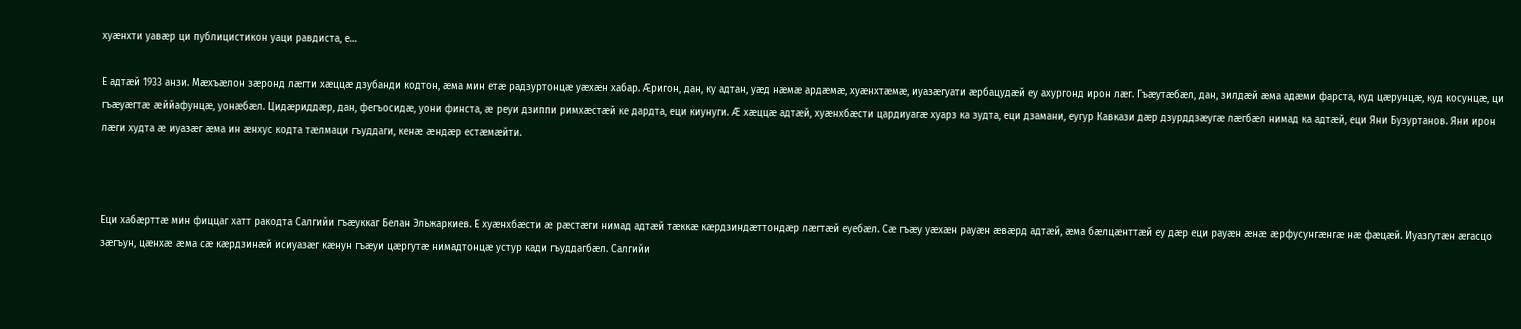хуæнхти уавæр ци публицистикон уаци равдиста, е…

Е адтæй 1933 анзи. Мæхъæлон зæронд лæгти хæццæ дзубанди кодтон, æма мин етæ радзуртонцæ уæхæн хабар. Æригон, дан, ку адтан, уæд нæмæ ардæмæ, хуæнхтæмæ, иуазæгуати æрбацудæй еу ахургонд ирон лæг. Гъæутæбæл, дан, зилдæй æма адæми фарста, куд цæрунцæ, куд косунцæ, ци гъæуæгтæ æййафунцæ, уонæбæл. Цидæриддæр, дан, фегъосидæ, уони финста, æ реуи дзиппи римхæстæй ке дардта, еци киунуги. Æ хæццæ адтæй, хуæнхбæсти цардиуагæ хуарз ка зудта, еци дзамани, еугур Кавкази дæр дзурддзæугæ лæгбæл нимад ка адтæй, еци Яни Бузуртанов. Яни ирон лæги худта æ иуазæг æма ин æнхус кодта тæлмаци гъуддаги, кенæ æндæр естæмæйти.



Еци хабæрттæ мин фиццаг хатт ракодта Салгийи гъæуккаг Белан Эльжаркиев. Е хуæнхбæсти æ рæстæги нимад адтæй тæккæ кæрдзиндæттондæр лæгтæй еуебæл. Сæ гъæу уæхæн рауæн æвæрд адтæй, æма бæлцæнттæй еу дæр еци рауæн æнæ æрфусунгæнгæ нæ фæцæй. Иуазгутæн æгасцо зæгъун, цæнхæ æма сæ кæрдзинæй исиуазæг кæнун гъæуи цæргутæ нимадтонцæ устур кади гъуддагбæл. Салгийи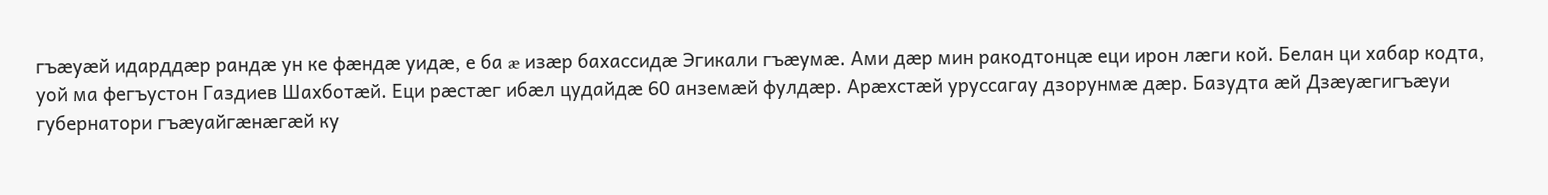гъæуæй идарддæр рандæ ун ке фæндæ уидæ, е ба æ изæр бахассидæ Эгикали гъæумæ. Ами дæр мин ракодтонцæ еци ирон лæги кой. Белан ци хабар кодта, уой ма фегъустон Газдиев Шахботæй. Еци рæстæг ибæл цудайдæ 60 анземæй фулдæр. Арæхстæй уруссагау дзорунмæ дæр. Базудта æй Дзæуæгигъæуи губернатори гъæуайгæнæгæй ку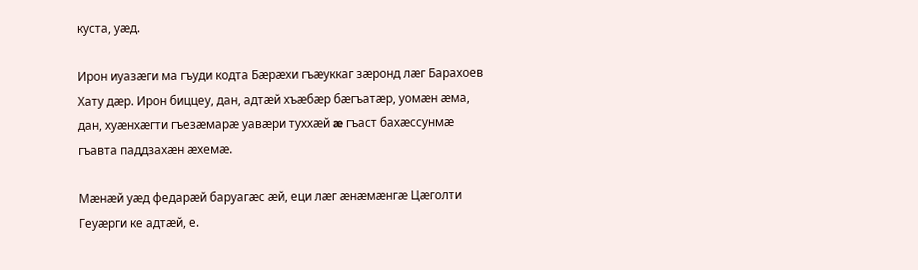куста, уæд.

Ирон иуазæги ма гъуди кодта Бæрæхи гъæуккаг зæронд лæг Барахоев Хату дæр. Ирон биццеу, дан, адтæй хъæбæр бæгъатæр, уомæн æма, дан, хуæнхæгти гъезæмарæ уавæри туххæй æ гъаст бахæссунмæ гъавта паддзахæн æхемæ.

Мæнæй уæд федарæй баруагæс æй, еци лæг æнæмæнгæ Цæголти Геуæрги ке адтæй, е.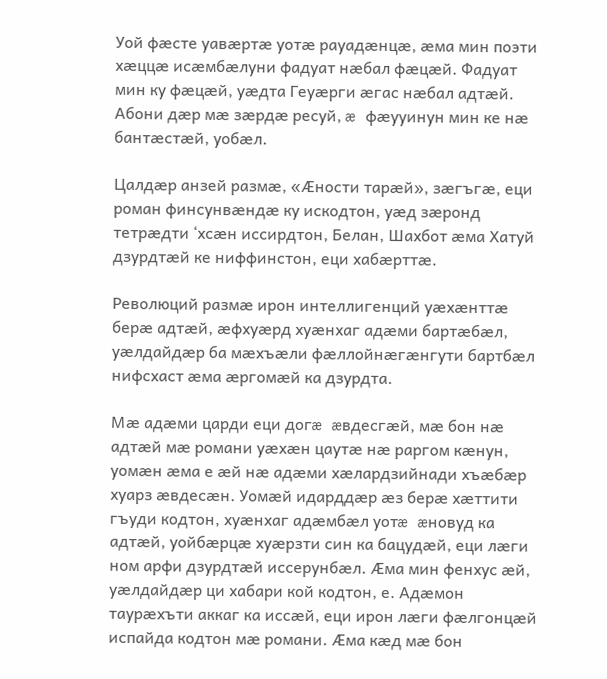Уой фæсте уавæртæ уотæ рауадæнцæ, æма мин поэти хæццæ исæмбæлуни фадуат нæбал фæцæй. Фадуат мин ку фæцæй, уæдта Геуæрги æгас нæбал адтæй. Абони дæр мæ зæрдæ ресуй, æ фæууинун мин ке нæ бантæстæй, уобæл.

Цалдæр анзей размæ, «Æности тарæй», зæгъгæ, еци роман финсунвæндæ ку искодтон, уæд зæронд тетрæдти ‘хсæн иссирдтон, Белан, Шахбот æма Хатуй дзурдтæй ке ниффинстон, еци хабæрттæ.

Революций размæ ирон интеллигенций уæхæнттæ берæ адтæй, æфхуæрд хуæнхаг адæми бартæбæл, уæлдайдæр ба мæхъæли фæллойнæгæнгути бартбæл нифсхаст æма æргомæй ка дзурдта.

Мæ адæми царди еци догæ æвдесгæй, мæ бон нæ адтæй мæ романи уæхæн цаутæ нæ раргом кæнун, уомæн æма е æй нæ адæми хæлардзийнади хъæбæр хуарз æвдесæн. Уомæй идарддæр æз берæ хæттити гъуди кодтон, хуæнхаг адæмбæл уотæ æновуд ка адтæй, уойбæрцæ хуæрзти син ка бацудæй, еци лæги ном арфи дзурдтæй иссерунбæл. Æма мин фенхус æй, уæлдайдæр ци хабари кой кодтон, е. Адæмон таурæхъти аккаг ка иссæй, еци ирон лæги фæлгонцæй испайда кодтон мæ романи. Æма кæд мæ бон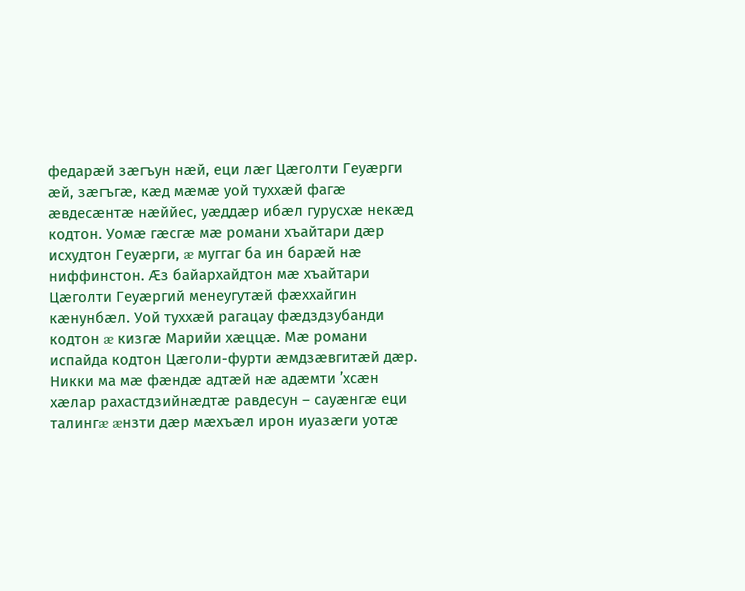федарæй зæгъун нæй, еци лæг Цæголти Геуæрги æй, зæгъгæ, кæд мæмæ уой туххæй фагæ æвдесæнтæ нæййес, уæддæр ибæл гурусхæ некæд кодтон. Уомæ гæсгæ мæ романи хъайтари дæр исхудтон Геуæрги, æ муггаг ба ин барæй нæ ниффинстон. Æз байархайдтон мæ хъайтари Цæголти Геуæргий менеугутæй фæххайгин кæнунбæл. Уой туххæй рагацау фæдздзубанди кодтон æ кизгæ Марийи хæццæ. Мæ романи испайда кодтон Цæголи-фурти æмдзæвгитæй дæр. Никки ма мæ фæндæ адтæй нæ адæмти ’хсæн хæлар рахастдзийнæдтæ равдесун – сауæнгæ еци талингæ æнзти дæр мæхъæл ирон иуазæги уотæ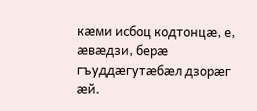кæми исбоц кодтонцæ, е, æвæдзи, берæ гъуддæгутæбæл дзорæг æй.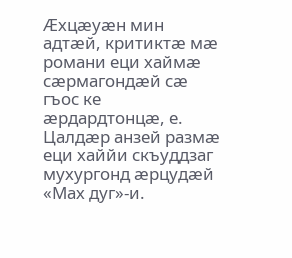Æхцæуæн мин адтæй, критиктæ мæ романи еци хаймæ сæрмагондæй сæ гъос ке æрдардтонцæ, е. Цалдæр анзей размæ еци хаййи скъуддзаг мухургонд æрцудæй «Мах дуг»-и.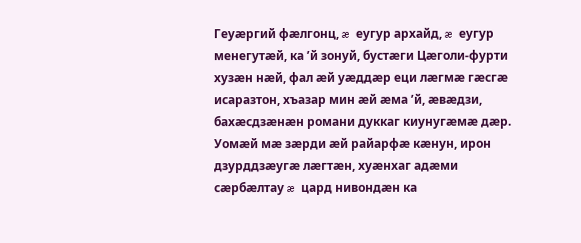Геуæргий фæлгонц, æ еугур архайд, æ еугур менегутæй, ка ’й зонуй, бустæги Цæголи-фурти хузæн нæй, фал æй уæддæр еци лæгмæ гæсгæ исаразтон, хъазар мин æй æма ’й, æвæдзи, бахæсдзæнæн романи дуккаг киунугæмæ дæр. Уомæй мæ зæрди æй райарфæ кæнун, ирон дзурддзæугæ лæгтæн, хуæнхаг адæми сæрбæлтау æ цард нивондæн ка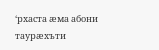‘рхаста æма абони таурæхъти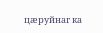цæруйнаг ка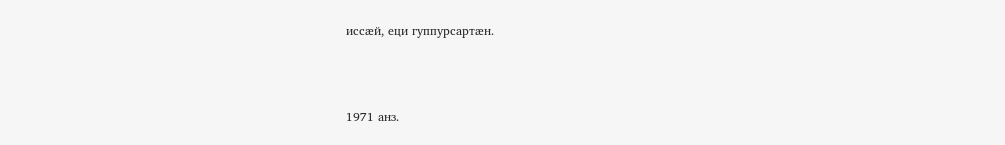иссæй, еци гуппурсартæн.



1971 анз.